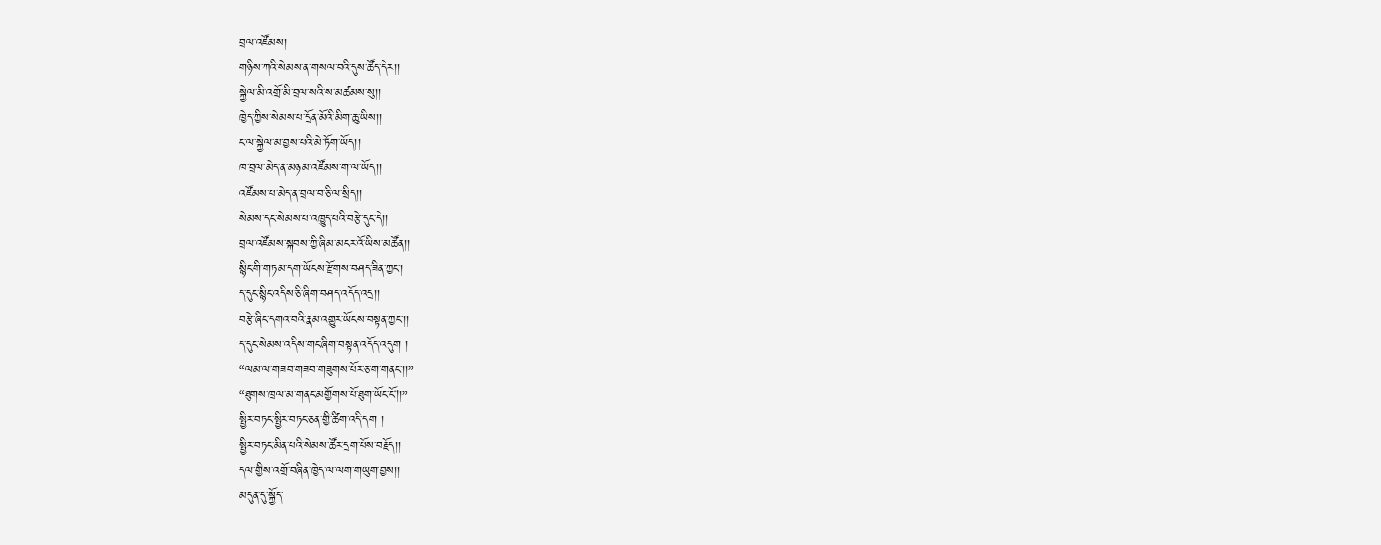བྲལ་འཛོམས།
གཉིས་ཀའི་སེམས་ན་གསལ་བའི་དུས་ཚོད་དེར།།
སྐྱེལ་མི་འགྲོ་མི་བྲལ་སའི་ས་མཚམས་སུ།།
ཁྱེད་ཀྱིས་སེམས་པ་དྲོན་མོའི་མིག་ཆུ་ཡིས།།
ང་ལ་སྐྱེལ་མ་བྱས་པའི་མེ་ཏོག་ཡོད།།
ཁ་བྲལ་མེད་ན་མཉམ་འཛོམས་ག་ལ་ཡོད།།
འཛོམས་པ་མེད་ན་བྲལ་བ་ཅི་ལ་སྲིད།།
སེམས་དང་སེམས་པ་འཁྱུད་པའི་བརྩེ་དུང་དེ།།
བྲལ་འཛོམས་སྐབས་ཀྱི་ཞིམ་མངར་འོ་ཡིས་མཚོན།།
སྙིང་གི་གཏམ་དག་ཡོངས་རྫོགས་བཤད་ཟིན་ཀྱང་།
ད་དུང་སྙིང་འདིས་ཅི་ཞིག་བཤད་འདོད་འདྲ།།
བརྩེ་ཞིང་དགའ་བའི་རྣམ་འགྱུར་ཡོངས་བསྟན་ཀྱང་།།
ད་དུང་སེམས་འདིས་གང་ཞིག་བསྟན་འདོད་འདུག །
“ལམ་ལ་གཟབ་གཟབ་གཟུགས་པོར་ཅ་ག་གནང་།།”
“ཐུགས་ཁྲལ་མ་གནང་མགྱོགས་པོ་ཐུག་ཡོང་ངོ།།”
སྤྱིར་བཏང་སྤྱིར་བཏང་ཅན་གྱི་ཚིག་འདི་དག །
སྤྱིར་བཏང་མིན་པའི་སེམས་ཚོར་དྲག་པོས་བརྗོད།།
དལ་གྱིས་འགྲོ་བཞིན་ཁྱེད་ལ་ལག་གཡུག་བྱས།།
མདུན་དུ་སྐྱོད་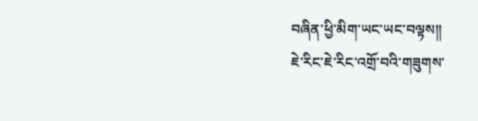བཞིན་ཕྱི་མིག་ཡང་ཡང་བལྟས།།
ཇེ་རིང་ཇེ་རིང་འགྲོ་བའི་གཟུགས་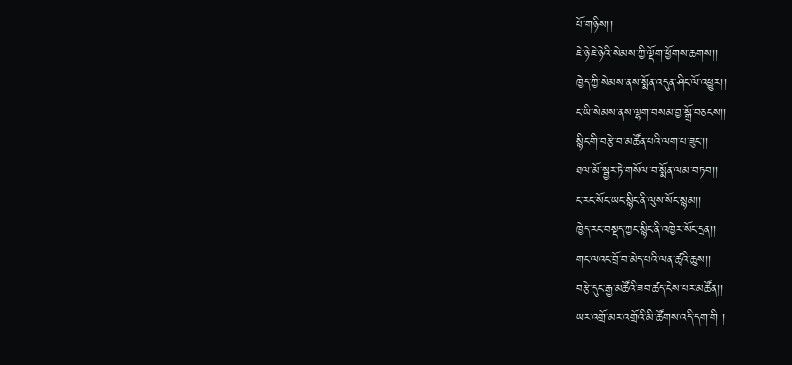པོ་གཉིས།།
ཇེ་ཉེ་ཇེ་ཉེའི་སེམས་ཀྱི་ལྡོག་ཕྱོགས་ཆགས།།
ཁྱེད་ཀྱི་སེམས་ནས་སྨོན་འདུན་ཤིང་ལོ་འཕྱུར།།
ང་ཡི་སེམས་ནས་ལྷག་བསམ་བྱ་སྒྲོ་བཅངས།།
སྙིང་གི་བརྩེ་བ་མཚོན་པའི་ལག་པ་ཟུང་།།
ཐལ་མོ་སྦྱར་ཏེ་གསོལ་བ་སྨོན་ལམ་བཏབ།།
ང་རང་སོང་ཡང་སྙིང་ནི་ལུས་སོང་སྙམ།།
ཁྱེད་རང་བསྡད་ཀྱང་སྙིང་ནི་འཁྱེར་སོང་དྲན།།
གང་ལའང་བྲོ་བ་མེད་པའི་ལན་ཚྭའི་ཆུས།།
བརྩེ་དུང་རྒྱ་མཚོའི་ཟབ་ཚད་ངེས་པར་མཚོན།།
ཡར་འགྲོ་མར་འགྲོའི་མི་ཚོགས་འདི་དག་གི །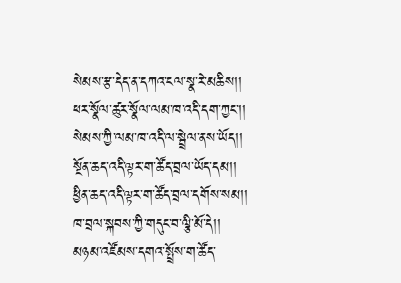སེམས་རྩ་དེད་ན་དཀའ་ངལ་སྣ་རེ་མཆིས།།
ཕར་སྣོལ་ཚུར་སྣོལ་ལམ་ཁ་འདི་དག་ཀྱང་།།
སེམས་ཀྱི་ལམ་ཁ་འདི་ལ་སྦྲེལ་ནས་ཡོད།།
སྔོན་ཆད་འདི་ལྟར་ག་ཚོད་བྲལ་ཡོད་དམ།།
ཕྱིན་ཆད་འདི་ལྟར་ག་ཚོད་བྲལ་དགོས་སམ།།
ཁ་བྲལ་སྐབས་ཀྱི་གདུང་བ་ལྕི་མོ་དེ།།
མཉམ་འཛོམས་དགའ་སྤྲོས་ག་ཚོད་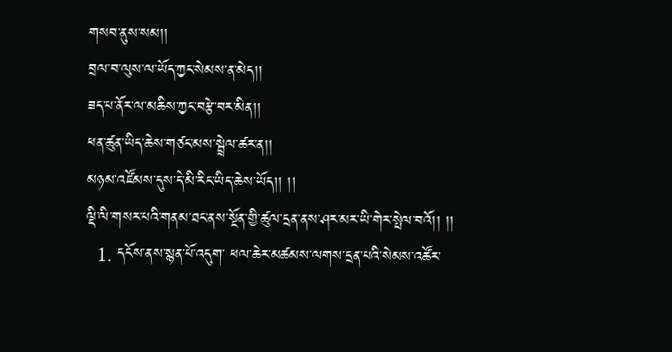གསབ་ནུས་སམ།།
བྲལ་བ་ལུས་ལ་ཡོད་ཀྱང་སེམས་ན་མེད།།
ཟད་པ་ནོར་ལ་མཆིས་ཀྱང་བརྩེ་བར་མིན།།
ཕན་ཚུན་ཡིད་ཆེས་གཙང་མས་སྦྲེལ་ཚར་ན།།
མཉམ་འཛོམས་དུས་དེ་མི་རིང་ཡིད་ཆེས་ཡོད།། །།
ལྡི་ལི་གསར་པའི་གནམ་ཐང་ནས་སྔོན་གྱི་ཚུལ་དྲན་ནས་ཤར་མར་ཡི་གེར་སྤེལ་བའོ།། །།
  1. དངོས་ནས་སྙན་པོ་འདུག་ ཕལ་ཆེར་མཚམས་ལགས་དྲན་པའི་སེམས་འཚོར་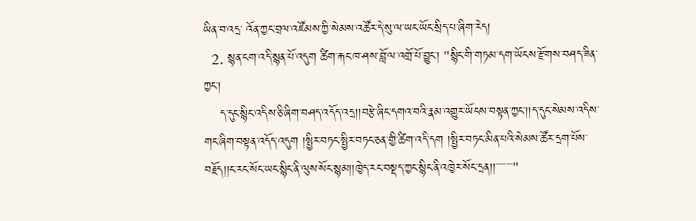ཡིན་བ་འདྲ་ འོན་ཀྱང་བྲལ་འཛོམས་ཀྱི་སེམས་འཚོར་དེ་སུ་ལ་ཡང་ཡོང་སྲིད་པ་ཞིག་རེད།
  2. སྙན་ངག་འདི་སྙན་པོ་འདུག ཚིག་རྐང་ཁ་ཤས་བློ་ལ་འགྲོ་པོ་བྱུང་། "སྙིང་གི་གཏམ་དག་ཡོངས་རྫོགས་བཤད་ཟིན་ཀྱང་།
    ད་དུང་སྙིང་འདིས་ཅི་ཞིག་བཤད་འདོད་འདྲ།།བརྩེ་ཞིང་དགའ་བའི་རྣམ་འགྱུར་ཡོངས་བསྟན་ཀྱང་།།ད་དུང་སེམས་འདིས་གང་ཞིག་བསྟན་འདོད་འདུག །སྤྱིར་བཏང་སྤྱིར་བཏང་ཅན་གྱི་ཚིག་འདི་དག །སྤྱིར་བཏང་མིན་པའི་སེམས་ཚོར་དྲག་པོས་བརྗོད།།ང་རང་སོང་ཡང་སྙིང་ནི་ལུས་སོང་སྙམ།།ཁྱེད་རང་བསྡད་ཀྱང་སྙིང་ནི་འཁྱེར་སོང་དྲན།།་་་་་་་་"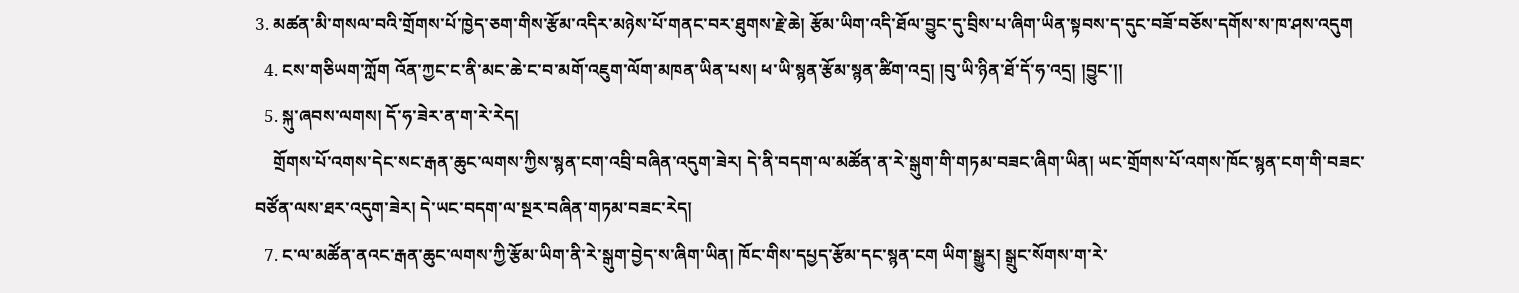3. མཚན་མི་གསལ་བའི་གྲོགས་པོ་ཁྱེད་ཅག་གིས་རྩོམ་འདིར་མཉེས་པོ་གནང་བར་ཐུགས་རྗེ་ཆེ། རྩོམ་ཡིག་འདི་ཐོལ་བྱུང་དུ་བྲིས་པ་ཞིག་ཡིན་སྟབས་ད་དུང་བཟོ་བཅོས་དགོས་ས་ཁ་ཤས་འདུག
  4. ངས་གཅིཡག་ཀློག འོན་ཀྱང་ང་ནི་མང་ཆེ་ང་བ་མགོ་འཇུག་ལོག་མཁན་ཡིན་པས། ཕ་ཡི་སྙན་རྩོམ་སྙན་ཚིག་འདྲ། །བུ་ཡི་ཉིན་ཐོ་དོ་ཧ་འདྲ། །བྱུང་།།
  5. སྐུ་ཞབས་ལགས། དོ་ཧ་ཟེར་ན་ག་རེ་རེད།
    གྲོགས་པོ་འགས་དེང་སང་རྒན་ཆུང་ལགས་ཀྱིས་སྙན་ངག་འབྲི་བཞིན་འདུག་ཟེར། དེ་ནི་བདག་ལ་མཚོན་ན་རེ་སྒུག་གི་གཏམ་བཟང་ཞིག་ཡིན། ཡང་གྲོགས་པོ་འགས་ཁོང་སྙན་ངག་གི་བཟང་བཙོན་ལས་ཐར་འདུག་ཟེར། དེ་ཡང་བདག་ལ་སྔར་བཞིན་གཏམ་བཟང་རེད།
  7. ང་ལ་མཚོན་ནའང་རྒན་ཆུང་ལགས་ཀྱི་རྩོམ་ཡིག་ནི་རེ་སྒུག་བྱེད་ས་ཞིག་ཡིན། ཁོང་གིས་དཔྱད་རྩོམ་དང་སྙན་ངག ཡིག་སྒྱུར། སྒྲུང་སོགས་ག་རེ་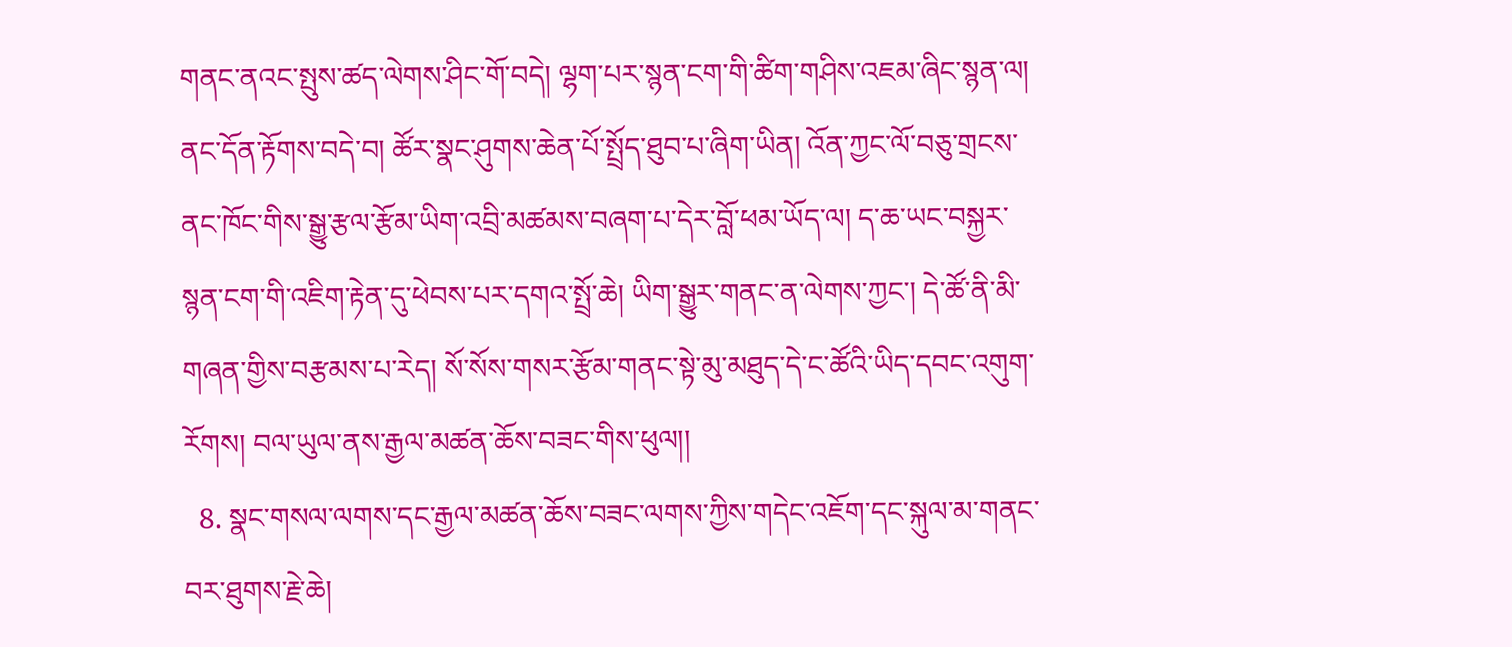གནང་ནའང་སྤུས་ཚད་ལེགས་ཤིང་གོ་བདེ། ལྷག་པར་སྙན་ངག་གི་ཚིག་གཤིས་འཇམ་ཞིང་སྙན་ལ། ནང་དོན་རྟོགས་བདེ་བ། ཚོར་སྣང་ཤུགས་ཆེན་པོ་སྤྲོད་ཐུབ་པ་ཞིག་ཡིན། འོན་ཀྱང་ལོ་བཅུ་གྲངས་ནང་ཁོང་གིས་སྒྱུ་རྩལ་རྩོམ་ཡིག་འབྲི་མཚམས་བཞག་པ་དེར་བློ་ཕམ་ཡོད་ལ། ད་ཆ་ཡང་བསྐྱར་སྙན་ངག་གི་འཇིག་རྟེན་དུ་ཕེབས་པར་དགའ་སྤྲོ་ཆེ། ཡིག་སྒྱུར་གནང་ན་ལེགས་ཀྱང་། དེ་ཚོ་ནི་མི་གཞན་གྱིས་བརྩམས་པ་རེད། སོ་སོས་གསར་རྩོམ་གནང་སྟེ་མུ་མཐུད་དེ་ང་ཚོའི་ཡིད་དབང་འགུག་རོགས། བལ་ཡུལ་ནས་རྒྱལ་མཚན་ཆོས་བཟང་གིས་ཕུལ།།
  8. སྣང་གསལ་ལགས་དང་རྒྱལ་མཚན་ཆོས་བཟང་ལགས་ཀྱིས་གདེང་འཇོག་དང་སྐུལ་མ་གནང་བར་ཐུགས་རྗེ་ཆེ།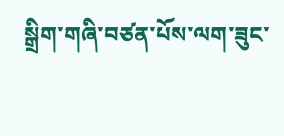སྒྲིག་གཞི་བཙན་པོས་ལག་ཟུང་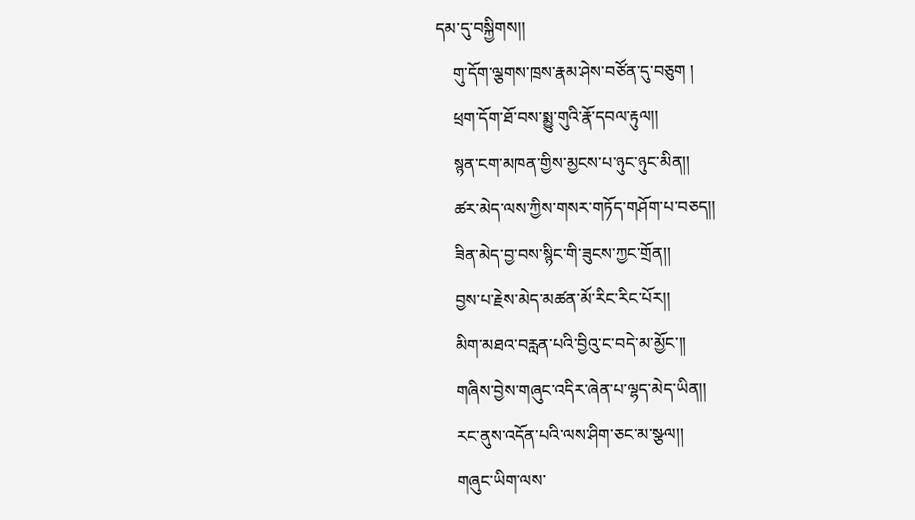དམ་དུ་བསྐྱིགས།།
    གུ་དོག་ལྕགས་ཁྲས་རྣམ་ཤེས་བཙོན་དུ་བཅུག །
    ཕྲག་དོག་ཐོ་བས་སྨྱུ་གུའི་རྣོ་དབལ་རྟུལ།།
    སྙན་ངག་མཁན་གྱིས་མྱངས་པ་ཉུང་ཉུང་མིན།།
    ཚར་མེད་ལས་ཀྱིས་གསར་གཏོད་གཤོག་པ་བཅད།།
    ཟིན་མེད་བྱ་བས་སྙིང་གི་ཟུངས་ཀྱང་གྲོན།།
    བྱས་པ་རྗེས་མེད་མཚན་མོ་རིང་རིང་པོར།།
    མིག་མཐའ་བརླན་པའི་བྱིའུ་ང་བདེ་མ་མྱོང་།།
    གཞིས་བྱེས་གཞུང་འདིར་ཞེན་པ་ལྷད་མེད་ཡིན།།
    རང་ནུས་འདོན་པའི་ལས་ཤིག་ཅང་མ་སྩལ།།
    གཞུང་ཡིག་ལས་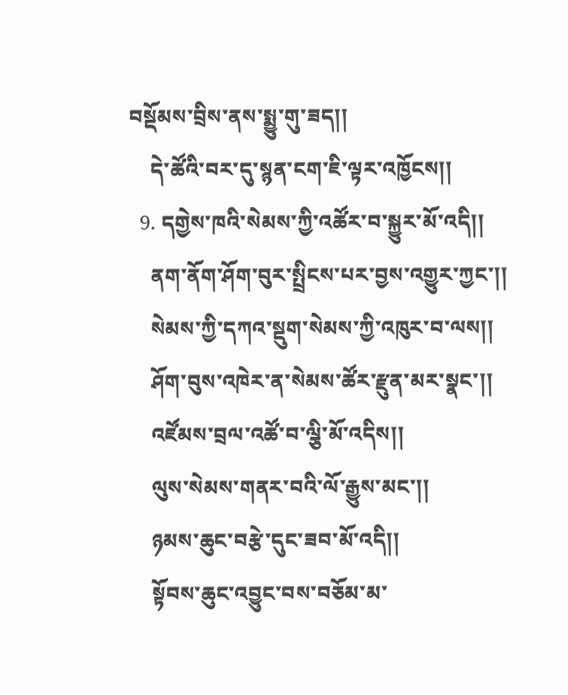བསྡོམས་བྲིས་ནས་སྨྱུ་གུ་ཟད།།
    དེ་ཚོའི་བར་དུ་སྙན་ངག་ཇི་ལྟར་འཁྱོངས།།
  9. དགྱེས་ཁའི་སེམས་ཀྱི་འཚོར་བ་སྐྱུར་མོ་འདི།།
    ནག་ནོག་ཤོག་བུར་སྤྲིངས་པར་བྱས་འགྱུར་ཀྱང་།།
    སེམས་ཀྱི་དཀའ་སྡུག་སེམས་ཀྱི་འཁུར་བ་ལས།།
    ཤོག་བུས་འཁེར་ན་སེམས་ཚོར་རྫུན་མར་སྣང་།།
    འཛོམས་བྲལ་འཚོ་བ་ལྕི་མོ་འདིས།།
    ལུས་སེམས་གནར་བའི་ལོ་རྒྱུས་མང་།།
    ཉམས་ཆུང་བརྩེ་དུང་ཟབ་མོ་འདི།།
    སྟོབས་ཆུང་འབྱུང་བས་བཅོམ་མ་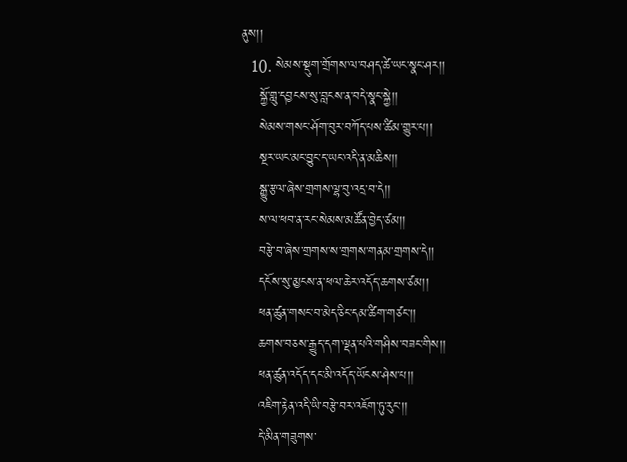ནུས།།
  10. སེམས་སྡུག་གྲོགས་ལ་བཤད་ཚེ་ཡང་སྣང་ཤར།།
    སྐྱོ་གླུ་དབྱངས་སུ་བླངས་ན་བདེ་སྣང་སྐྱེ།།
    སེམས་གསང་ཤོག་བུར་བཀོད་པས་ཚིམ་གྱུར་པ།།
    སྔར་ཡང་མང་བྱུང་ད་ཡང་འདི་ན་མཆིས།།
    སྒྱུ་རྩལ་ཞེས་གྲགས་ལྷ་བུ་འདྲ་བ་དེ།།
    ས་ལ་ཕབ་ན་རང་སེམས་མཚོན་བྱེད་ཙམ།།
    བརྩེ་བ་ཞེས་གྲགས་ས་གྲགས་གནམ་གྲགས་དེ།།
    དངོས་སུ་མྱངས་ན་ཕལ་ཆེར་འདོད་ཆགས་ཙམ།།
    ཕན་ཚུན་གསང་བ་མེད་ཅིང་དམ་ཚིག་གཙང་།།
    ཆགས་བཅས་རྒྱུད་དག་ལྡན་པའི་གཤིས་བཟང་གིས།།
    ཕན་ཚུན་འདོད་དང་མི་འདོད་ཡོངས་ཤེས་པ།།
    འཇིག་རྟེན་འདི་ཡི་བརྩེ་བར་འཇོག་ཏུ་རུང་།།
    དེ་མིན་གཟུགས་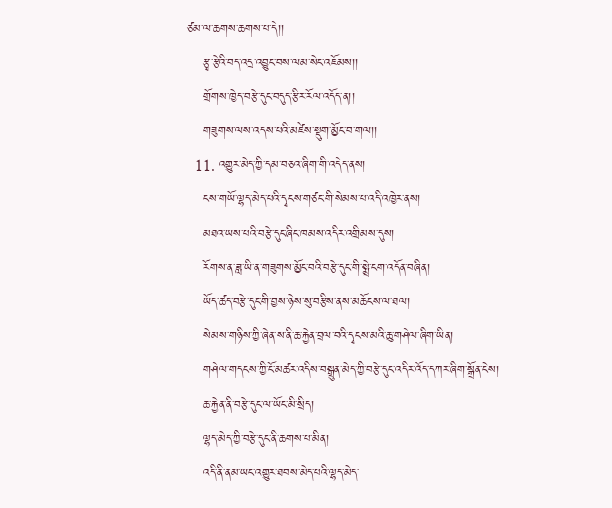ཙམ་ལ་ཆགས་ཆགས་པ་དེ།།
    རྩྭ་རྩེའི་བད་འདྲ་འབྱུང་བས་ལམ་སེང་འཇོམས།།
    གྲོགས་ཁྱེད་བརྩེ་དུང་བདུད་རྩིར་རོལ་འདོད་ན།།
    གཟུགས་ལས་འདས་པའི་མཛེས་སྡུག་མྱོང་བ་གལ།།
  11. འགྱུར་མེད་ཀྱི་དམ་བཅའ་ཞིག་གི་འདེད་ནས།
    ངས་གཡོ་ལྷད་མེད་པའི་དྭངས་གཙང་གི་སེམས་པ་འདི་འཁྱེར་ནས།
    མཐའ་ཡས་པའི་བརྩེ་དུང་ཞིང་ཁམས་འདིར་འགྲིམས་དུས།
    རོགས་ན་ཟླ་ཡི་ན་གཟུགས་མྱོང་བའི་བརྩེ་དུང་གི་སྨྲེ་ངག་འདོན་བཞིན།
    ཡོད་ཚད་བརྩེ་དུང་གི་བྱས་ཉེས་སུ་བརྩིས་ནས་མཆོངས་ལ་ཐལ།
    སེམས་གཉིས་ཀྱི་ཞེན་ས་ནི་ཆ་རྐྱེན་བྲལ་བའི་དྭངས་མའི་ཆུ་གཤེལ་ཞིག་ཡིན།
    གཤེལ་གདངས་ཀྱི་ངོ་མཚར་འདིས་བསྒྲུན་མེད་ཀྱི་བརྩེ་དུང་འདིར་འོད་དཀར་ཞིག་སྒྲོན་ངེས།
    ཆ་རྐྱེན་ནི་བརྩེ་དུང་ལ་ཡོང་མི་སྲིད།
    ལྷད་མེད་ཀྱི་བརྩེ་དུང་ནི་ཆགས་པ་མིན།
    འདི་ནི་ནམ་ཡང་འགྱུར་ཐབས་མེད་པའི་ལྷད་མེད་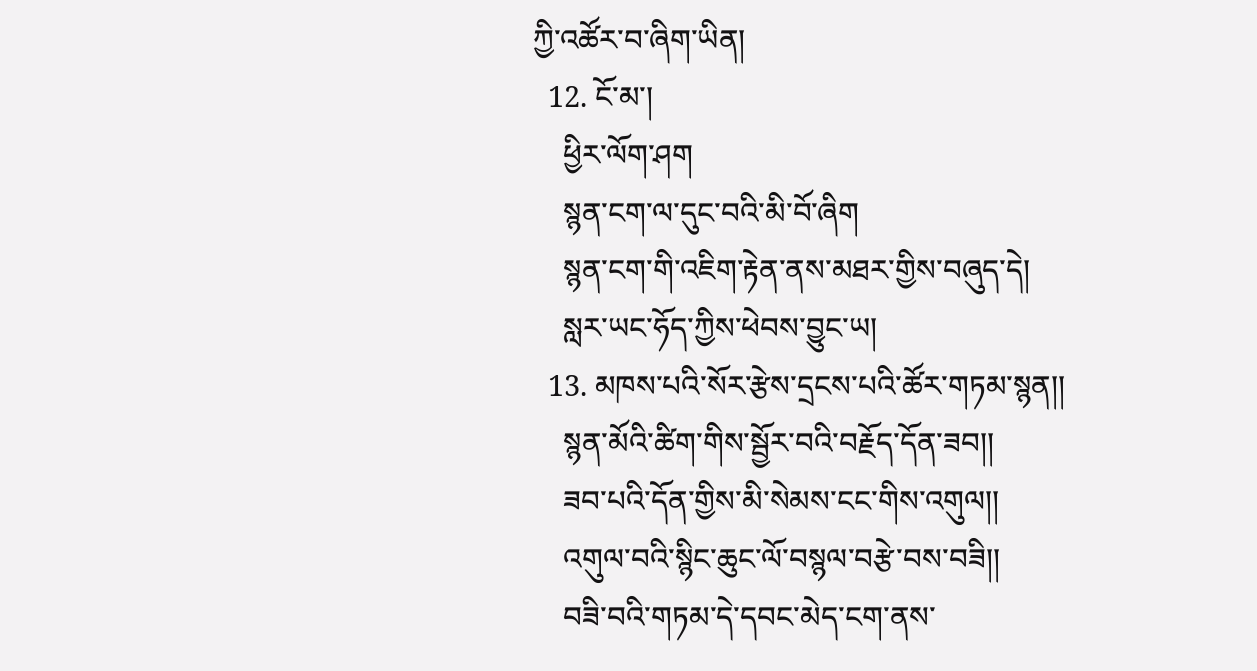ཀྱི་འཚོར་བ་ཞིག་ཡིན།
  12. ངོ་མ་།
    ཕྱིར་ལོག་ཤག
    སྙན་ངག་ལ་དུང་བའི་མི་བོ་ཞིག
    སྙན་ངག་གི་འཇིག་རྟེན་ནས་མཐར་གྱིས་བཞུད་དེ།
    སླར་ཡང་ཧོད་ཀྱིས་ཕེབས་བྱུང་ཡ།
  13. མཁས་པའི་སོར་རྩེས་དྲངས་པའི་ཚོར་གཏམ་སྙན།།
    སྙན་མོའི་ཚིག་གིས་སྦྱོར་བའི་བརྗོད་དོན་ཟབ།།
    ཟབ་པའི་དོན་གྱིས་མི་སེམས་ངང་གིས་འགུལ།།
    འགུལ་བའི་སྙིང་ཆུང་ལོ་བསྙལ་བརྩེ་བས་བཟི།།
    བཟི་བའི་གཏམ་དེ་དབང་མེད་ངག་ནས་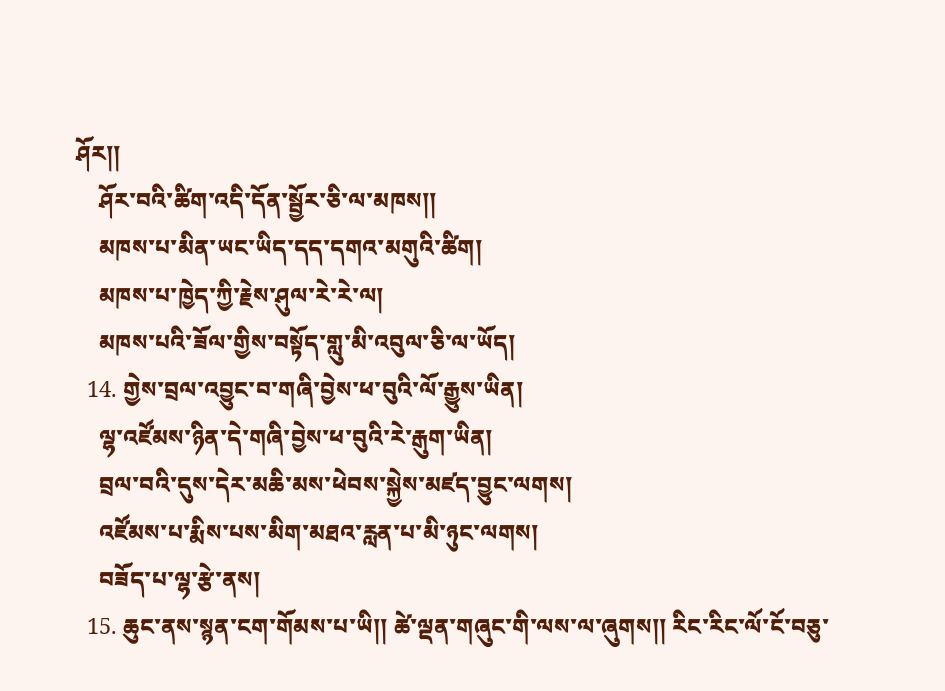ཤོར།།
    ཤོར་བའི་ཚིག་འདི་དོན་སྦྱོར་ཅི་ལ་མཁས།།
    མཁས་པ་མིན་ཡང་ཡིད་དད་དགའ་མགུའི་ཚིག།
    མཁས་པ་ཁྱེད་ཀྱི་རྗེས་ཤུལ་རེ་རེ་ལ།
    མཁས་པའི་ཟོལ་གྱིས་བསྟོད་གླུ་མི་འབུལ་ཅི་ལ་ཡོད།
  14. གྱེས་བྲལ་འབྱུང་བ་གཞི་བྱེས་ཕ་བུའི་ལོ་རྒྱུས་ཡིན།
    ལྷ་འཛོམས་ཉིན་དེ་གཞི་བྱེས་ཕ་བུའི་རེ་རྒུག་ཡིན།
    བྲལ་བའི་དུས་དེར་མཆི་མས་ཕེབས་སྐྱེས་མཛད་བྱུང་ལགས།
    འཛོམས་པ་རྨིས་པས་མིག་མཐའ་རླན་པ་མི་ཉུང་ལགས།
    བཟོད་པ་ལྷ་རྩེ་ནས།
  15. ཆུང་ནས་སྙན་ངག་གོམས་པ་ཡི།། ཚེ་ལྡན་གཞུང་གི་ལས་ལ་ཞུགས།། རིང་རིང་ལོ་ངོ་བཅུ་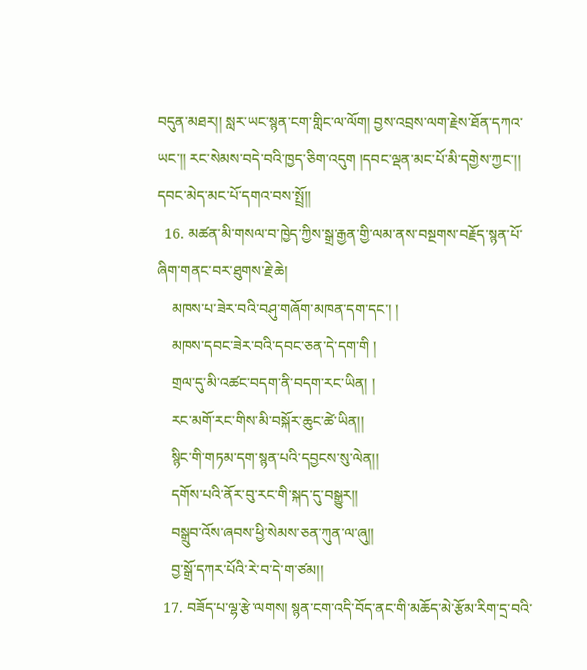བདུན་མཐར།། སླར་ཡང་སྙན་ངག་གླིང་ལ་ལོག། བྱས་འབྲས་ལག་རྗེས་ཐོན་དཀའ་ཡང་།། རང་སེམས་བདེ་བའི་ཁྱད་ཅིག་འདུག །དབང་ལྡན་མང་པོ་མི་དགྱེས་ཀྱང་།། དབང་མེད་མང་པོ་དགའ་བས་སྤྲོ།།
  16. མཚན་མི་གསལ་བ་ཁྱེད་ཀྱིས་སྒྲ་རྒྱན་གྱི་ལམ་ནས་བསྔགས་བརྗོད་སྙན་པོ་ཞིག་གནང་བར་ཐུགས་རྗེ་ཆེ།
    མཁས་པ་ཟེར་བའི་བཤུ་གཞོག་མཁན་དག་དང་། །
    མཁས་དབང་ཟེར་བའི་དབང་ཅན་དེ་དག་གི །
    གྲལ་དུ་མི་འཚང་བདག་ནི་བདག་རང་ཡིན། །
    རང་མགོ་རང་གིས་མི་བསྐོར་ཆུང་ཚེ་ཡིན།།
    སྙིང་གི་གཏམ་དག་སྙན་པའི་དབྱངས་སུ་ལེན།།
    དགོས་པའི་ནོར་བུ་རང་གི་སྐད་དུ་བསྒྱུར།།
    བསྒྲུབ་འོས་ཞབས་ཕྱི་སེམས་ཅན་ཀུན་ལ་ཞུ།།
    བྱ་སྒྲོ་དཀར་པོའི་རེ་བ་དེ་ག་ཙམ།།
  17. བཟོད་པ་ལྷ་རྩེ་ལགས། སྙན་ངག་འདི་བོད་ནང་གི་མཆོད་མེ་རྩོམ་རིག་དྲ་བའི་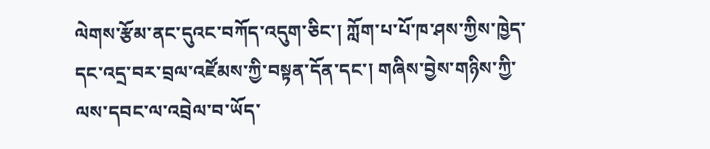ལེགས་རྩོམ་ནང་དུའང་བཀོད་འདུག་ཅིང་། ཀློག་པ་པོ་ཁ་ཤས་ཀྱིས་ཁྱེད་དང་འདྲ་བར་བྲལ་འཛོམས་ཀྱི་བསྟན་དོན་དང་། གཞིས་བྱེས་གཉིས་ཀྱི་ལས་དབང་ལ་འབྲེལ་བ་ཡོད་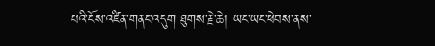པའི་ངོས་འཛིན་གནང་འདུག ཐུགས་རྗེ་ཆེ། ཡང་ཡང་ཕེབས་ནས་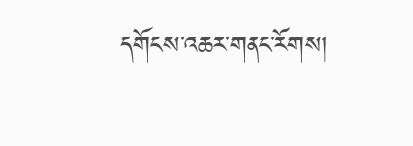དགོངས་འཆར་གནང་རོགས།